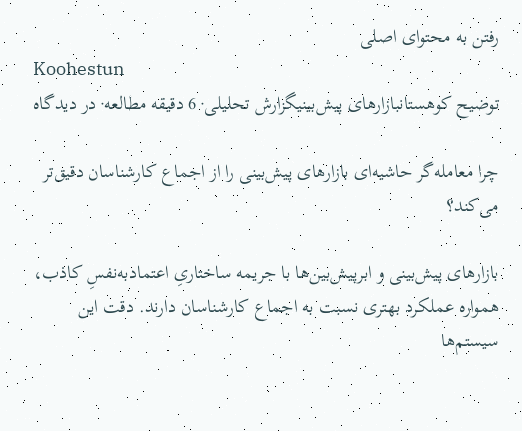رفتن به محتوای اصلی
Koohestun
توضیح کوهستانبازارهای پیش‌بینیگزارش تحلیلی· 6 دقیقه مطالعه· در دیدگاه

چرا معامله‌گر حاشیه‌ای بازارهای پیش‌بینی را از اجماع کارشناسان دقیق‌تر می‌کند؟

بازارهای پیش‌بینی و ابرپیش‌بین‌ها با جریمه ساختاریِ اعتمادبه‌نفسِ کاذب، همواره عملکرد بهتری نسبت به اجماع کارشناسان دارند. دقت این سیستم‌ها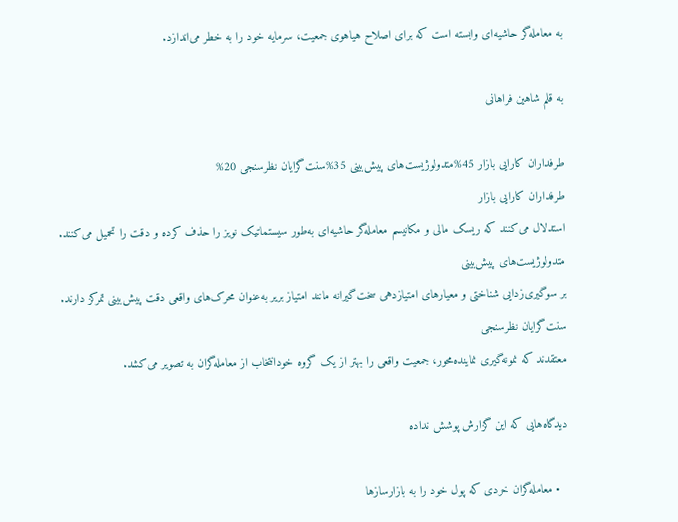به معامله‌گر حاشیه‌ای وابسته است که برای اصلاح هیاهوی جمعیت، سرمایه خود را به خطر می‌اندازد.

به قلم شاهین فراهانی

طرفداران کارایی بازار 45%متدولوژیست‌های پیش‌بینی 35%سنت‌گرایان نظرسنجی 20%
طرفداران کارایی بازار
استدلال می‌کنند که ریسک مالی و مکانیسم معامله‌گر حاشیه‌ای به‌طور سیستماتیک نویز را حذف کرده و دقت را تحمیل می‌کنند.
متدولوژیست‌های پیش‌بینی
بر سوگیری‌زدایی شناختی و معیارهای امتیازدهی سخت‌گیرانه مانند امتیاز بریر به‌عنوان محرک‌های واقعی دقت پیش‌بینی تمرکز دارند.
سنت‌گرایان نظرسنجی
معتقدند که نمونه‌گیری نماینده‌محور، جمعیت واقعی را بهتر از یک گروه خودانتخاب از معامله‌گران به تصویر می‌کشد.

دیدگاه‌هایی که این گزارش پوشش نداده

  • معامله‌گران خردی که پول خود را به بازارسازها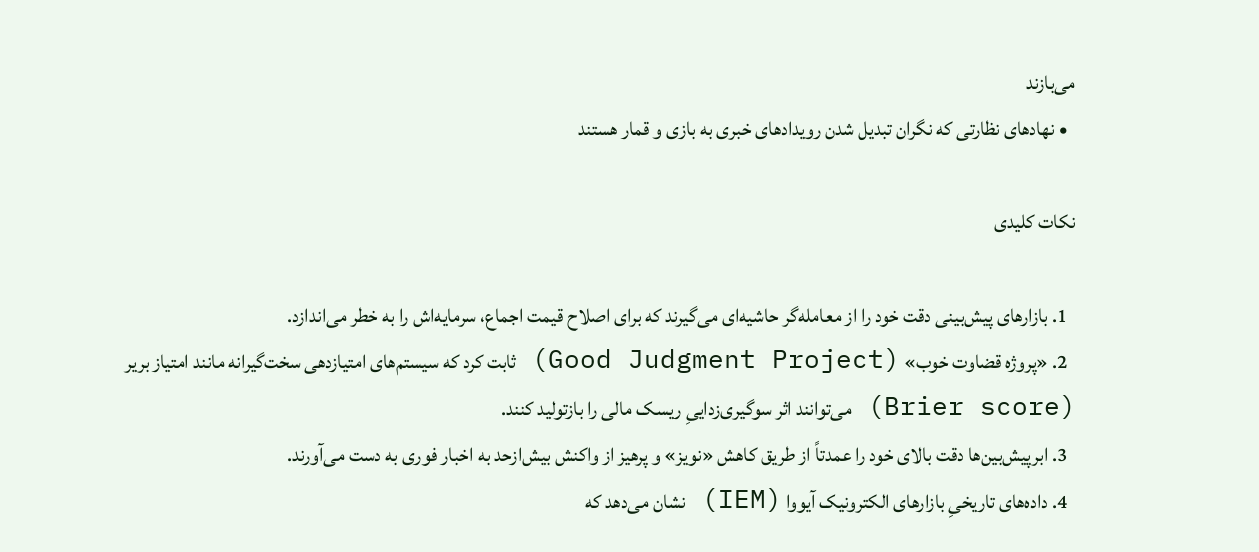می‌بازند
  • نهادهای نظارتی که نگران تبدیل شدن رویدادهای خبری به بازی و قمار هستند

نکات کلیدی

  1. بازارهای پیش‌بینی دقت خود را از معامله‌گر حاشیه‌ای می‌گیرند که برای اصلاح قیمت اجماع، سرمایه‌اش را به خطر می‌اندازد.
  2. «پروژه قضاوت خوب» (Good Judgment Project) ثابت کرد که سیستم‌های امتیازدهی سخت‌گیرانه مانند امتیاز بریر (Brier score) می‌توانند اثر سوگیری‌زداییِ ریسک مالی را بازتولید کنند.
  3. ابرپیش‌بین‌ها دقت بالای خود را عمدتاً از طریق کاهش «نویز» و پرهیز از واکنش بیش‌ازحد به اخبار فوری به دست می‌آورند.
  4. داده‌های تاریخیِ بازارهای الکترونیک آیووا (IEM) نشان می‌دهد که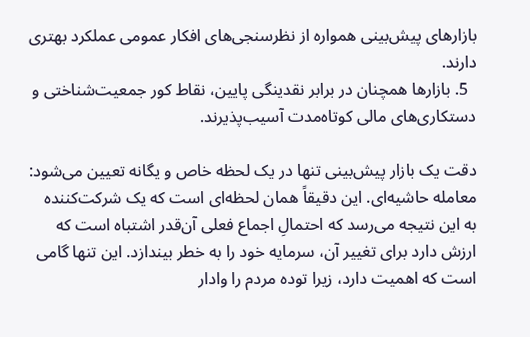بازارهای پیش‌بینی همواره از نظرسنجی‌های افکار عمومی عملکرد بهتری دارند.
  5. بازارها همچنان در برابر نقدینگی پایین، نقاط کور جمعیت‌شناختی و دستکاری‌های مالی کوتاه‌مدت آسیب‌پذیرند.

دقت یک بازار پیش‌بینی تنها در یک لحظه خاص و یگانه تعیین می‌شود: معامله حاشیه‌ای. این دقیقاً همان لحظه‌ای است که یک شرکت‌کننده به این نتیجه می‌رسد که احتمالِ اجماع فعلی آن‌قدر اشتباه است که ارزش دارد برای تغییر آن، سرمایه خود را به خطر بیندازد. این تنها گامی است که اهمیت دارد، زیرا توده مردم را وادار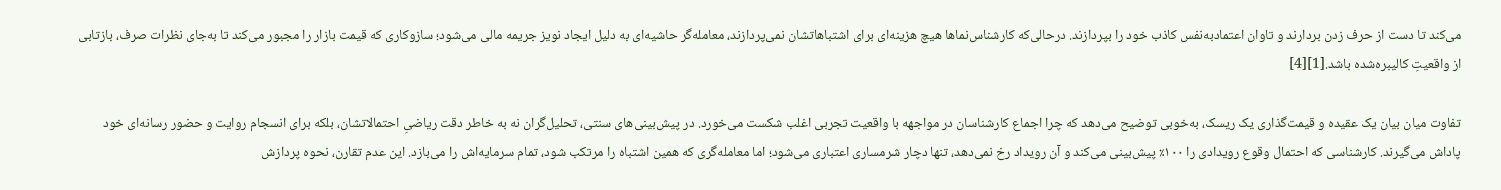می‌کند تا دست از حرف زدن بردارند و تاوان اعتمادبه‌نفس کاذب خود را بپردازند. درحالی‌که کارشناس‌نماها هیچ هزینه‌ای برای اشتباهاتشان نمی‌پردازند، معامله‌گر حاشیه‌ای به دلیل ایجاد نویز جریمه مالی می‌شود؛ سازوکاری که قیمت بازار را مجبور می‌کند تا به‌جای نظرات صرف، بازتابی از واقعیتِ کالیبره‌شده باشد.[1][4]

تفاوت میان بیان یک عقیده و قیمت‌گذاری یک ریسک، به‌خوبی توضیح می‌دهد که چرا اجماع کارشناسان در مواجهه با واقعیت تجربی اغلب شکست می‌خورد. در پیش‌بینی‌های سنتی، تحلیل‌گران نه به خاطر دقت ریاضیِ احتمالاتشان، بلکه برای انسجام روایت و حضور رسانه‌ای خود پاداش می‌گیرند. کارشناسی که احتمال وقوع رویدادی را ۱۰۰٪ پیش‌بینی می‌کند و آن رویداد رخ نمی‌دهد، تنها دچار شرمساری اعتباری می‌شود؛ اما معامله‌گری که همین اشتباه را مرتکب شود، تمام سرمایه‌اش را می‌بازد. این عدم تقارن، نحوه پردازش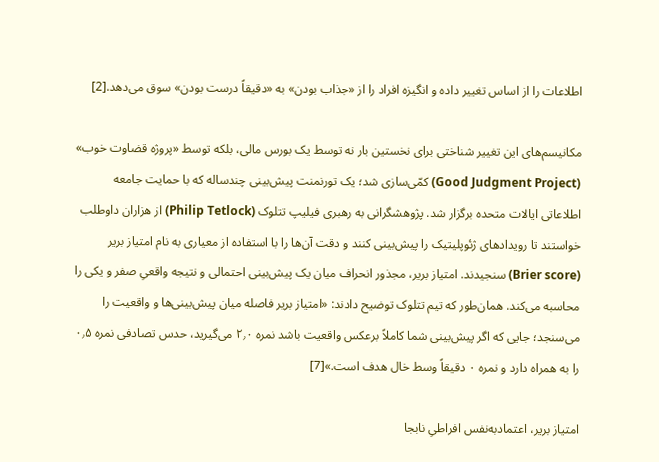اطلاعات را از اساس تغییر داده و انگیزه افراد را از «جذاب بودن» به «دقیقاً درست بودن» سوق می‌دهد.[2]

مکانیسم‌های این تغییر شناختی برای نخستین بار نه توسط یک بورس مالی، بلکه توسط «پروژه قضاوت خوب» (Good Judgment Project) کمّی‌سازی شد؛ یک تورنمنت پیش‌بینی چندساله که با حمایت جامعه اطلاعاتی ایالات متحده برگزار شد. پژوهشگرانی به رهبری فیلیپ تتلوک (Philip Tetlock) از هزاران داوطلب خواستند تا رویدادهای ژئوپلیتیک را پیش‌بینی کنند و دقت آن‌ها را با استفاده از معیاری به نام امتیاز بریر (Brier score) سنجیدند. امتیاز بریر، مجذور انحراف میان یک پیش‌بینی احتمالی و نتیجه واقعیِ صفر و یکی را محاسبه می‌کند. همان‌طور که تیم تتلوک توضیح دادند: «امتیاز بریر فاصله میان پیش‌بینی‌ها و واقعیت را می‌سنجد؛ جایی که اگر پیش‌بینی شما کاملاً برعکس واقعیت باشد نمره ۲٫۰ می‌گیرید، حدس تصادفی نمره ۰٫۵ را به همراه دارد و نمره ۰ دقیقاً وسط خال هدف است.»[7]

امتیاز بریر، اعتمادبه‌نفس افراطیِ نابجا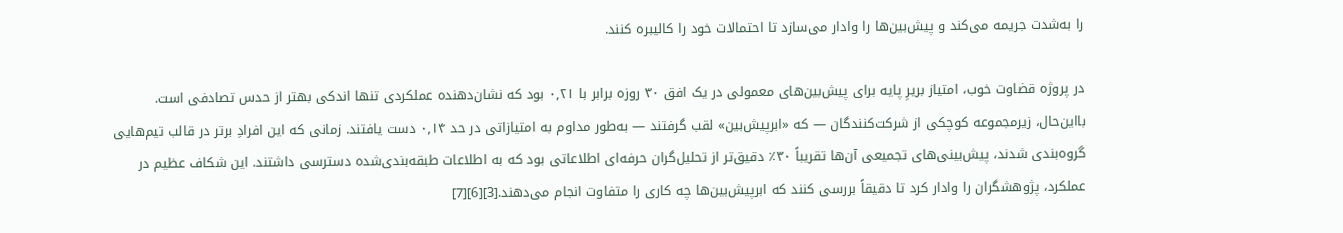را به‌شدت جریمه می‌کند و پیش‌بین‌ها را وادار می‌سازد تا احتمالات خود را کالیبره کنند.

در پروژه قضاوت خوب، امتیاز بریرِ پایه برای پیش‌بین‌های معمولی در یک افق ۳۰ روزه برابر با ۰٫۲۱ بود که نشان‌دهنده عملکردی تنها اندکی بهتر از حدس تصادفی است. بااین‌حال، زیرمجموعه کوچکی از شرکت‌کنندگان — که «ابرپیش‌بین» لقب گرفتند — به‌طور مداوم به امتیازاتی در حد ۰٫۱۴ دست یافتند. زمانی که این افرادِ برتر در قالب تیم‌هایی گروه‌بندی شدند، پیش‌بینی‌های تجمیعی آن‌ها تقریباً ۳۰٪ دقیق‌تر از تحلیل‌گران حرفه‌ای اطلاعاتی بود که به اطلاعات طبقه‌بندی‌شده دسترسی داشتند. این شکاف عظیم در عملکرد، پژوهشگران را وادار کرد تا دقیقاً بررسی کنند که ابرپیش‌بین‌ها چه کاری را متفاوت انجام می‌دهند.[3][6][7]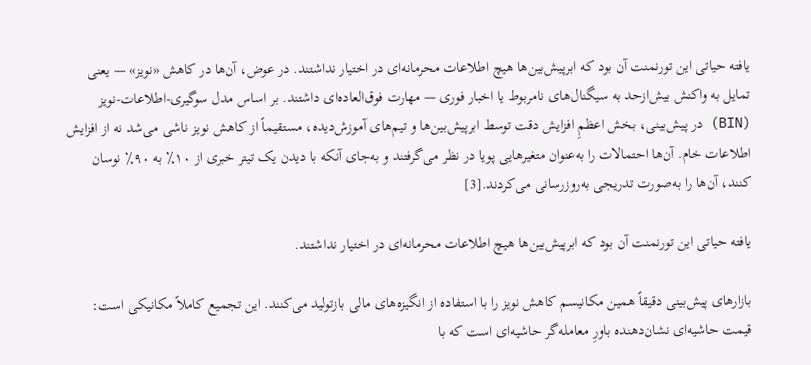یافته حیاتی این تورنمنت آن بود که ابرپیش‌بین‌ها هیچ اطلاعات محرمانه‌ای در اختیار نداشتند. در عوض، آن‌ها در کاهش «نویز» — یعنی تمایل به واکنش بیش‌ازحد به سیگنال‌های نامربوط یا اخبار فوری — مهارت فوق‌العاده‌ای داشتند. بر اساس مدل سوگیری-اطلاعات-نویز (BIN) در پیش‌بینی، بخش اعظمِ افزایش دقت توسط ابرپیش‌بین‌ها و تیم‌های آموزش‌دیده، مستقیماً از کاهش نویز ناشی می‌شد نه از افزایش اطلاعات خام. آن‌ها احتمالات را به‌عنوان متغیرهایی پویا در نظر می‌گرفتند و به‌جای آنکه با دیدن یک تیتر خبری از ۱۰٪ به ۹۰٪ نوسان کنند، آن‌ها را به‌صورت تدریجی به‌روزرسانی می‌کردند.[3]

یافته حیاتی این تورنمنت آن بود که ابرپیش‌بین‌ها هیچ اطلاعات محرمانه‌ای در اختیار نداشتند.

بازارهای پیش‌بینی دقیقاً همین مکانیسم کاهش نویز را با استفاده از انگیزه‌های مالی بازتولید می‌کنند. این تجمیع کاملاً مکانیکی است: قیمت حاشیه‌ای نشان‌دهنده باورِ معامله‌گر حاشیه‌ای است که با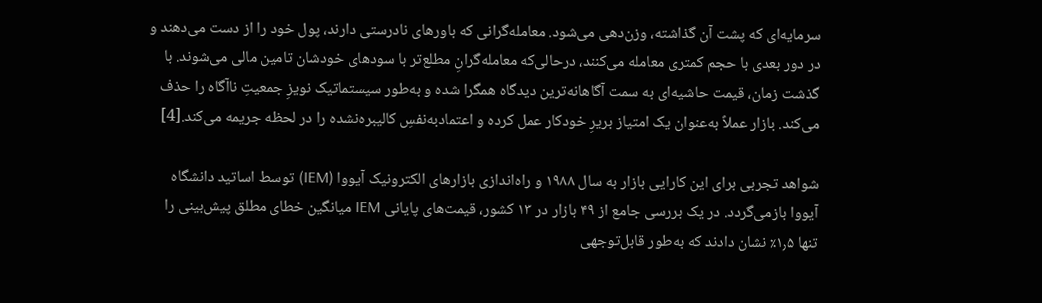سرمایه‌ای که پشت آن گذاشته، وزن‌دهی می‌شود. معامله‌گرانی که باورهای نادرستی دارند، پول خود را از دست می‌دهند و در دور بعدی با حجم کمتری معامله می‌کنند، درحالی‌که معامله‌گرانِ مطلع‌تر با سودهای خودشان تامین مالی می‌شوند. با گذشت زمان، قیمت حاشیه‌ای به سمت آگاهانه‌ترین دیدگاه همگرا شده و به‌طور سیستماتیک نویزِ جمعیتِ ناآگاه را حذف می‌کند. بازار عملاً به‌عنوان یک امتیاز بریرِ خودکار عمل کرده و اعتمادبه‌نفسِ کالیبره‌نشده را در لحظه جریمه می‌کند.[4]

شواهد تجربی برای این کارایی بازار به سال ۱۹۸۸ و راه‌اندازی بازارهای الکترونیک آیووا (IEM) توسط اساتید دانشگاه آیووا بازمی‌گردد. در یک بررسی جامع از ۴۹ بازار در ۱۳ کشور، قیمت‌های پایانی IEM میانگین خطای مطلق پیش‌بینی را تنها ۱٫۵٪ نشان دادند که به‌طور قابل‌توجهی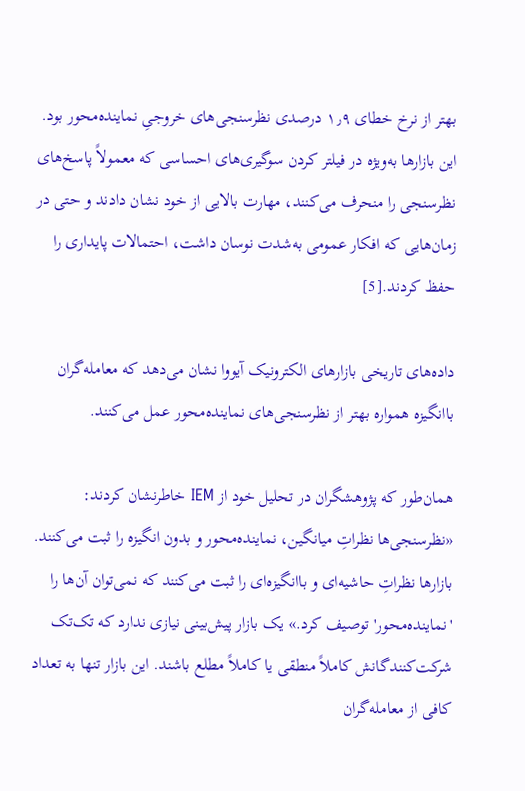بهتر از نرخ خطای ۱٫۹ درصدی نظرسنجی‌های خروجیِ نماینده‌محور بود. این بازارها به‌ویژه در فیلتر کردن سوگیری‌های احساسی که معمولاً پاسخ‌های نظرسنجی را منحرف می‌کنند، مهارت بالایی از خود نشان دادند و حتی در زمان‌هایی که افکار عمومی به‌شدت نوسان داشت، احتمالات پایداری را حفظ کردند.[5]

داده‌های تاریخی بازارهای الکترونیک آیووا نشان می‌دهد که معامله‌گران باانگیزه همواره بهتر از نظرسنجی‌های نماینده‌محور عمل می‌کنند.

همان‌طور که پژوهشگران در تحلیل خود از IEM خاطرنشان کردند: «نظرسنجی‌ها نظراتِ میانگین، نماینده‌محور و بدون انگیزه را ثبت می‌کنند. بازارها نظراتِ حاشیه‌ای و باانگیزه‌ای را ثبت می‌کنند که نمی‌توان آن‌ها را 'نماینده‌محور' توصیف کرد.» یک بازار پیش‌بینی نیازی ندارد که تک‌تک شرکت‌کنندگانش کاملاً منطقی یا کاملاً مطلع باشند. این بازار تنها به تعداد کافی از معامله‌گران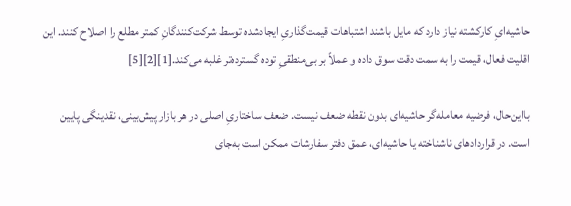حاشیه‌ایِ کارکشته نیاز دارد که مایل باشند اشتباهات قیمت‌گذاریِ ایجادشده توسط شرکت‌کنندگانِ کمتر مطلع را اصلاح کنند. این اقلیت فعال، قیمت را به سمت دقت سوق داده و عملاً بر بی‌منطقیِ توده گسترده‌تر غلبه می‌کند.[1][2][5]

بااین‌حال، فرضیه معامله‌گر حاشیه‌ای بدون نقطه ضعف نیست. ضعف ساختاریِ اصلی در هر بازار پیش‌بینی، نقدینگی پایین است. در قراردادهای ناشناخته یا حاشیه‌ای، عمق دفتر سفارشات ممکن است به‌جای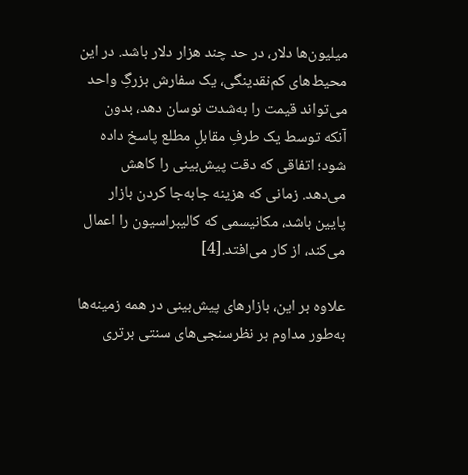میلیون‌ها دلار، در حد چند هزار دلار باشد. در این محیط‌های کم‌نقدینگی، یک سفارش بزرگِ واحد می‌تواند قیمت را به‌شدت نوسان دهد، بدون آنکه توسط یک طرفِ مقابلِ مطلع پاسخ داده شود؛ اتفاقی که دقت پیش‌بینی را کاهش می‌دهد. زمانی که هزینه جابه‌جا کردن بازار پایین باشد، مکانیسمی که کالیبراسیون را اعمال می‌کند، از کار می‌افتد.[4]

علاوه بر این، بازارهای پیش‌بینی در همه زمینه‌ها به‌طور مداوم بر نظرسنجی‌های سنتی برتری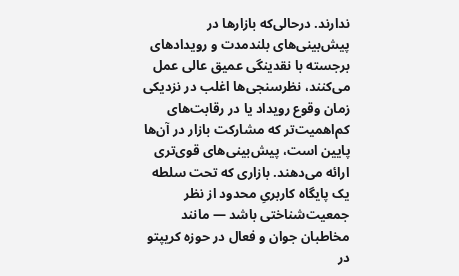ندارند. درحالی‌که بازارها در پیش‌بینی‌های بلندمدت و رویدادهای برجسته با نقدینگی عمیق عالی عمل می‌کنند، نظرسنجی‌ها اغلب در نزدیکی زمان وقوع رویداد یا در رقابت‌های کم‌اهمیت‌تر که مشارکت بازار در آن‌ها پایین است، پیش‌بینی‌های قوی‌تری ارائه می‌دهند. بازاری که تحت سلطه یک پایگاه کاربریِ محدود از نظر جمعیت‌شناختی باشد — مانند مخاطبان جوان و فعال در حوزه کریپتو در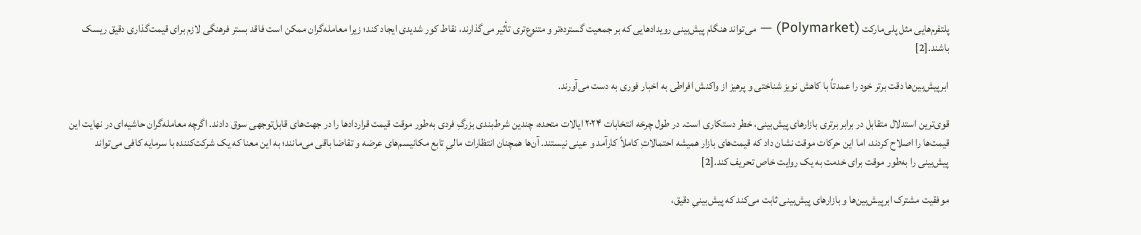پلتفرم‌هایی مثل پلی‌مارکت (Polymarket) — می‌تواند هنگام پیش‌بینی رویدادهایی که بر جمعیت گسترده‌تر و متنوع‌تری تأثیر می‌گذارند، نقاط کور شدیدی ایجاد کند؛ زیرا معامله‌گران ممکن است فاقد بستر فرهنگی لازم برای قیمت‌گذاری دقیق ریسک باشند.[2]

ابرپیش‌بین‌ها دقت برتر خود را عمدتاً با کاهش نویز شناختی و پرهیز از واکنش افراطی به اخبار فوری به دست می‌آورند.

قوی‌ترین استدلال متقابل در برابر برتری بازارهای پیش‌بینی، خطر دستکاری است. در طول چرخه انتخابات ۲۰۲۴ ایالات متحده، چندین شرط‌بندی بزرگِ فردی به‌طور موقت قیمت قراردادها را در جهت‌های قابل‌توجهی سوق دادند. اگرچه معامله‌گران حاشیه‌ای در نهایت این قیمت‌ها را اصلاح کردند، اما این حرکات موقت نشان داد که قیمت‌های بازار همیشه احتمالاتِ کاملاً کارآمد و عینی نیستند. آن‌ها همچنان انتظارات مالیِ تابع مکانیسم‌های عرضه و تقاضا باقی می‌مانند؛ به این معنا که یک شرکت‌کننده با سرمایه کافی می‌تواند پیش‌بینی را به‌طور موقت برای خدمت به یک روایت خاص تحریف کند.[2]

موفقیت مشترک ابرپیش‌بین‌ها و بازارهای پیش‌بینی ثابت می‌کند که پیش‌بینیِ دقیق،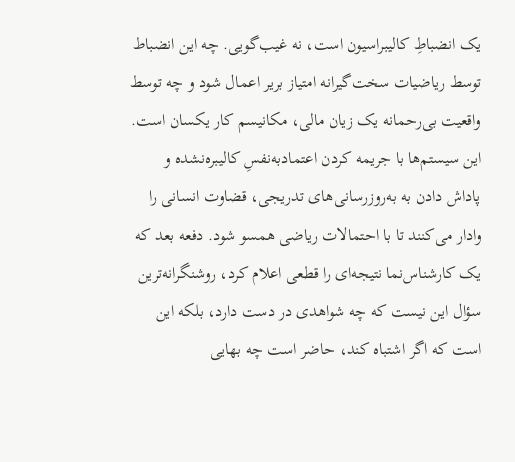یک انضباطِ کالیبراسیون است، نه غیب‌گویی. چه این انضباط توسط ریاضیات سخت‌گیرانه امتیاز بریر اعمال شود و چه توسط واقعیت بی‌رحمانه یک زیان مالی، مکانیسم کار یکسان است. این سیستم‌ها با جریمه کردن اعتمادبه‌نفسِ کالیبره‌نشده و پاداش دادن به به‌روزرسانی‌های تدریجی، قضاوت انسانی را وادار می‌کنند تا با احتمالات ریاضی همسو شود. دفعه بعد که یک کارشناس‌نما نتیجه‌ای را قطعی اعلام کرد، روشنگرانه‌ترین سؤال این نیست که چه شواهدی در دست دارد، بلکه این است که اگر اشتباه کند، حاضر است چه بهایی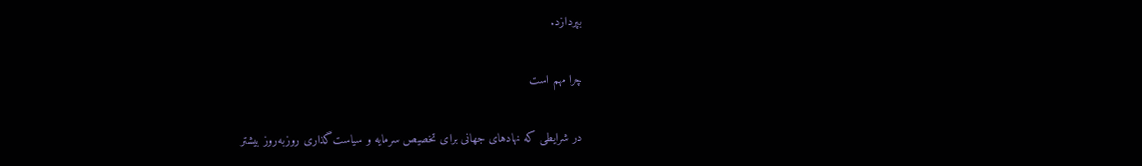بپردازد.

چرا مهم است

در شرایطی که نهادهای جهانی برای تخصیص سرمایه و سیاست‌گذاری روزبه‌روز بیشتر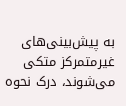به پیش‌بینی‌های غیرمتمرکز متکی می‌شوند، درک نحوه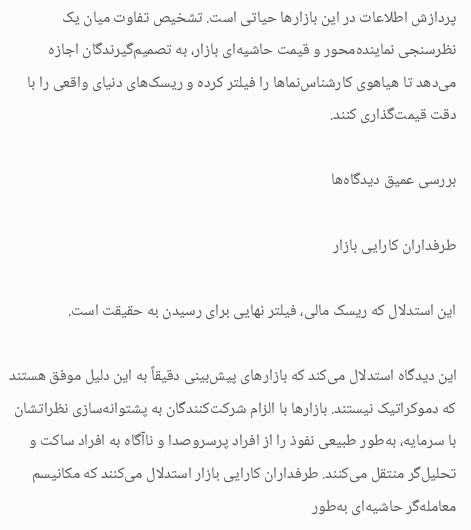پردازش اطلاعات در این بازارها حیاتی است. تشخیص تفاوت میان یک نظرسنجی نماینده‌محور و قیمت حاشیه‌ای بازار، به تصمیم‌گیرندگان اجازه می‌دهد تا هیاهوی کارشناس‌نماها را فیلتر کرده و ریسک‌های دنیای واقعی را با دقت قیمت‌گذاری کنند.

بررسی عمیق دیدگاه‌ها

طرفداران کارایی بازار

این استدلال که ریسک مالی، فیلتر نهایی برای رسیدن به حقیقت است.

این دیدگاه استدلال می‌کند که بازارهای پیش‌بینی دقیقاً به این دلیل موفق هستند که دموکراتیک نیستند. بازارها با الزام شرکت‌کنندگان به پشتوانه‌سازی نظراتشان با سرمایه، به‌طور طبیعی نفوذ را از افراد پرسروصدا و ناآگاه به افراد ساکت و تحلیل‌گر منتقل می‌کنند. طرفداران کارایی بازار استدلال می‌کنند که مکانیسم معامله‌گر حاشیه‌ای به‌طور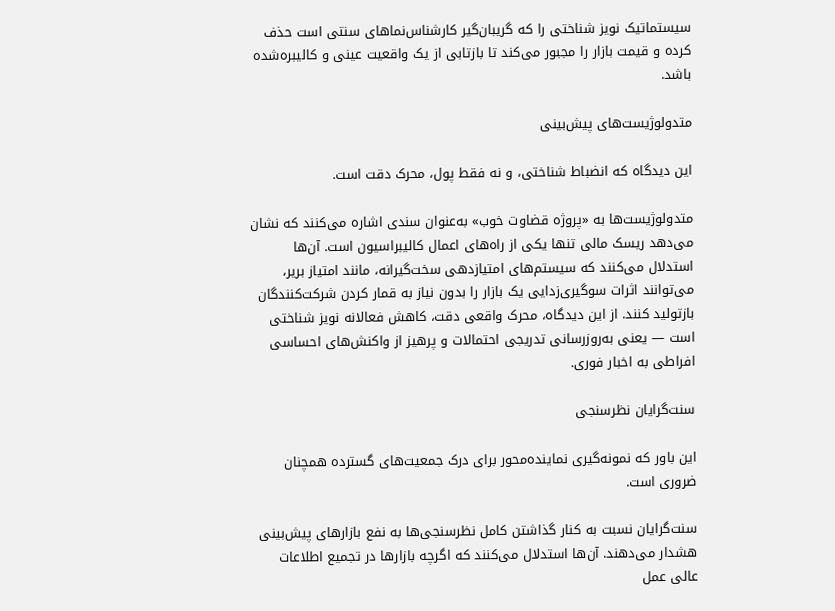سیستماتیک نویز شناختی را که گریبان‌گیر کارشناس‌نماهای سنتی است حذف کرده و قیمت بازار را مجبور می‌کند تا بازتابی از یک واقعیت عینی و کالیبره‌شده باشد.

متدولوژیست‌های پیش‌بینی

این دیدگاه که انضباط شناختی، و نه فقط پول، محرک دقت است.

متدولوژیست‌ها به «پروژه قضاوت خوب» به‌عنوان سندی اشاره می‌کنند که نشان می‌دهد ریسک مالی تنها یکی از راه‌های اعمال کالیبراسیون است. آن‌ها استدلال می‌کنند که سیستم‌های امتیازدهی سخت‌گیرانه، مانند امتیاز بریر، می‌توانند اثرات سوگیری‌زدایی یک بازار را بدون نیاز به قمار کردن شرکت‌کنندگان بازتولید کنند. از این دیدگاه، محرک واقعی دقت، کاهش فعالانه نویز شناختی است — یعنی به‌روزرسانی تدریجی احتمالات و پرهیز از واکنش‌های احساسی افراطی به اخبار فوری.

سنت‌گرایان نظرسنجی

این باور که نمونه‌گیری نماینده‌محور برای درک جمعیت‌های گسترده همچنان ضروری است.

سنت‌گرایان نسبت به کنار گذاشتن کامل نظرسنجی‌ها به نفع بازارهای پیش‌بینی هشدار می‌دهند. آن‌ها استدلال می‌کنند که اگرچه بازارها در تجمیع اطلاعات عالی عمل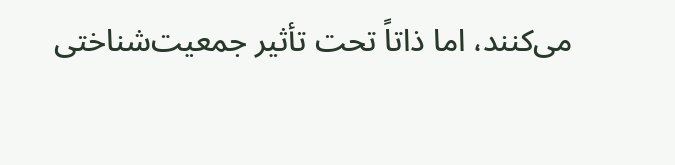می‌کنند، اما ذاتاً تحت تأثیر جمعیت‌شناختی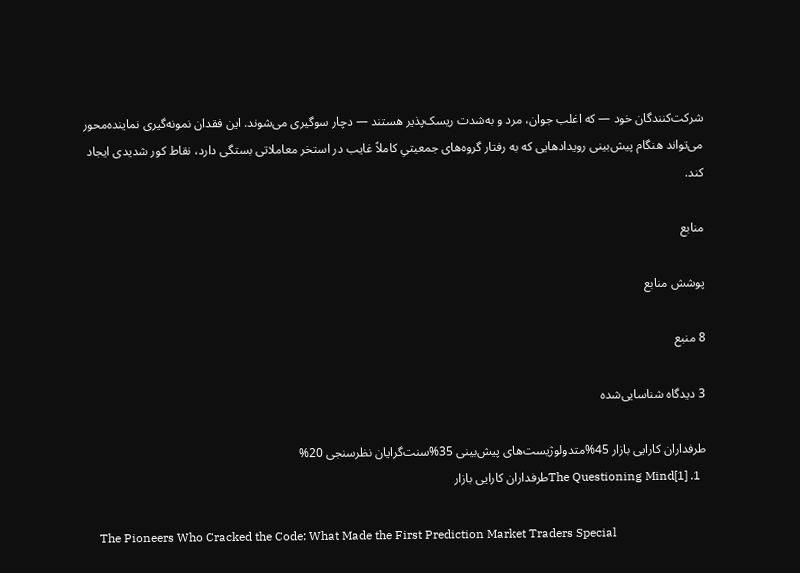شرکت‌کنندگان خود — که اغلب جوان، مرد و به‌شدت ریسک‌پذیر هستند — دچار سوگیری می‌شوند. این فقدان نمونه‌گیری نماینده‌محور می‌تواند هنگام پیش‌بینی رویدادهایی که به رفتار گروه‌های جمعیتیِ کاملاً غایب در استخر معاملاتی بستگی دارد، نقاط کور شدیدی ایجاد کند.

منابع

پوشش منابع

8 منبع

3 دیدگاه شناسایی‌شده

طرفداران کارایی بازار 45%متدولوژیست‌های پیش‌بینی 35%سنت‌گرایان نظرسنجی 20%
  1. [1]The Questioning Mindطرفداران کارایی بازار

    The Pioneers Who Cracked the Code: What Made the First Prediction Market Traders Special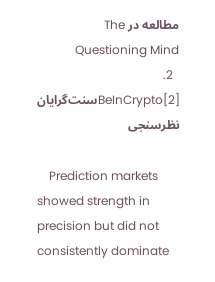مطالعه در The Questioning Mind
  2. [2]BeInCryptoسنت‌گرایان نظرسنجی

    Prediction markets showed strength in precision but did not consistently dominate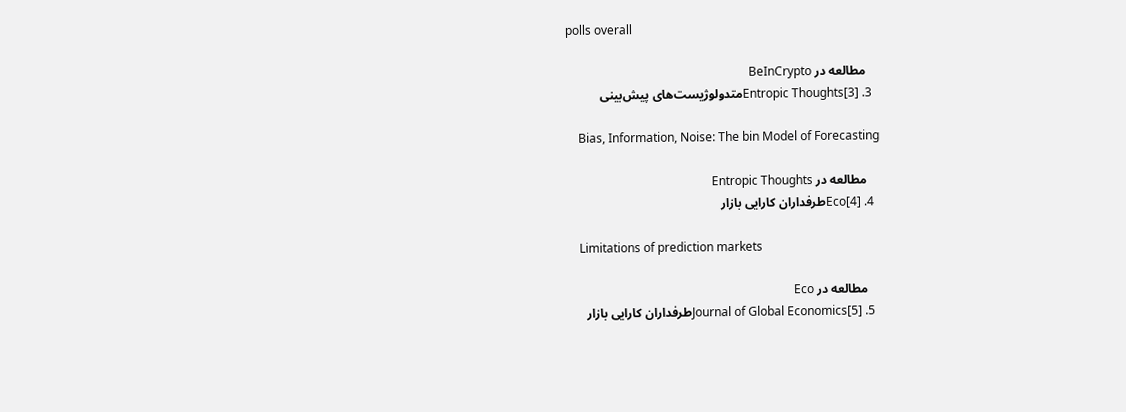polls overall

    مطالعه در BeInCrypto
  3. [3]Entropic Thoughtsمتدولوژیست‌های پیش‌بینی

    Bias, Information, Noise: The bin Model of Forecasting

    مطالعه در Entropic Thoughts
  4. [4]Ecoطرفداران کارایی بازار

    Limitations of prediction markets

    مطالعه در Eco
  5. [5]Journal of Global Economicsطرفداران کارایی بازار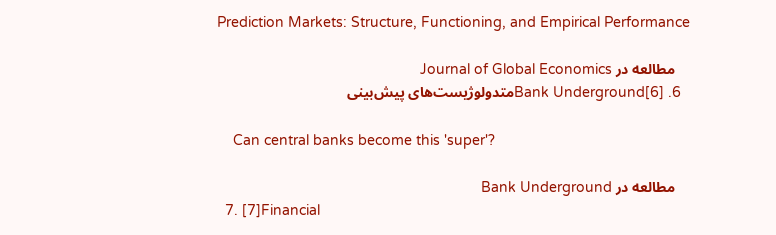Prediction Markets: Structure, Functioning, and Empirical Performance

    مطالعه در Journal of Global Economics
  6. [6]Bank Undergroundمتدولوژیست‌های پیش‌بینی

    Can central banks become this 'super'?

    مطالعه در Bank Underground
  7. [7]Financial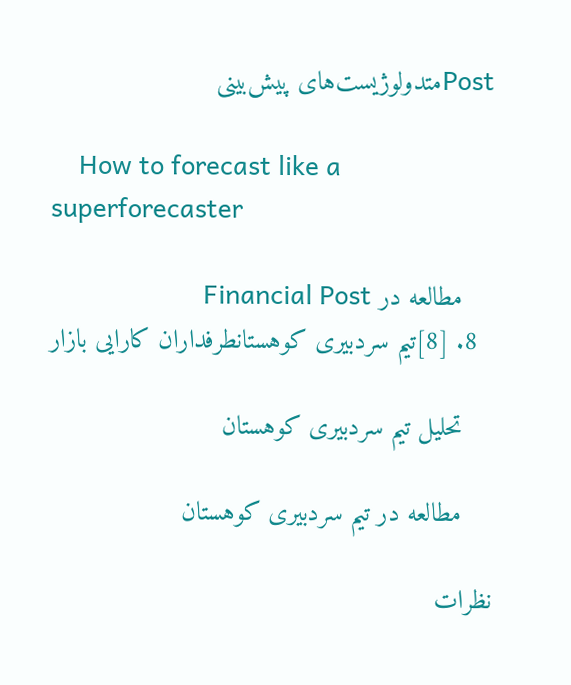Postمتدولوژیست‌های پیش‌بینی

    How to forecast like a superforecaster

    مطالعه در Financial Post
  8. [8]تیم سردبیری کوهستانطرفداران کارایی بازار

    تحلیل تیم سردبیری کوهستان

    مطالعه در تیم سردبیری کوهستان

نظرات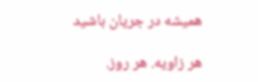همیشه در جریان باشید

هر زاویه. هر روز.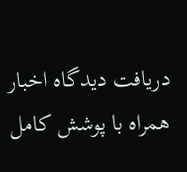دریافت دیدگاه اخبار همراه با پوشش کامل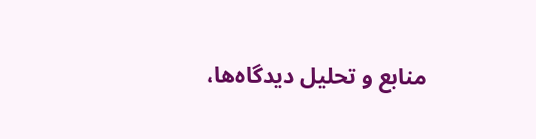منابع و تحلیل دیدگاه‌ها،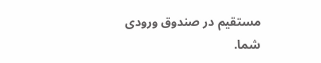مستقیم در صندوق ورودی شما.